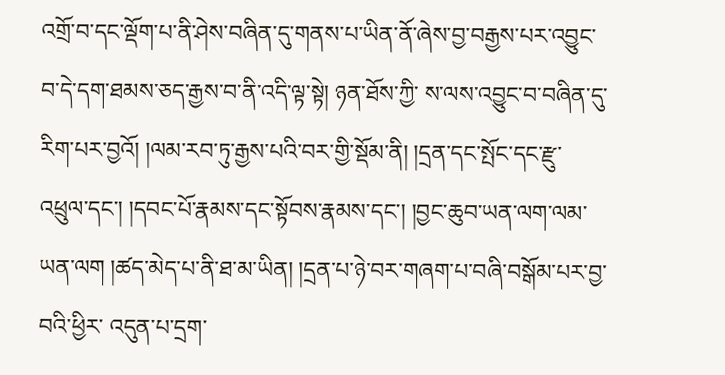འགྲོ་བ་དང་ལྡོག་པ་ནི་ཤེས་བཞིན་དུ་གནས་པ་ཡིན་ནོ་ཞེས་བྱ་བརྒྱས་པར་འབྱུང་བ་དེ་དག་ཐམས་ཅད་རྒྱས་བ་ནི་འདི་ལྟ་སྟེ། ཉན་ཐོས་ཀྱི་ ས་ལས་འབྱུང་བ་བཞིན་དུ་རིག་པར་བྱའོ། །ལམ་རབ་ཏུ་རྒྱས་པའི་བར་གྱི་སྡོམ་ནི། །དྲན་དང་སྤོང་དང་རྫུ་འཕྲུལ་དང་། །དབང་པོ་རྣམས་དང་སྟོབས་རྣམས་དང་། །བྱང་ཆུབ་ཡན་ལག་ལམ་ཡན་ལག །ཚད་མེད་པ་ནི་ཐ་མ་ཡིན། །དྲན་པ་ཉེ་བར་གཞག་པ་བཞི་བསྒོམ་པར་བྱ་བའི་ཕྱིར་ འདུན་པ་དྲག་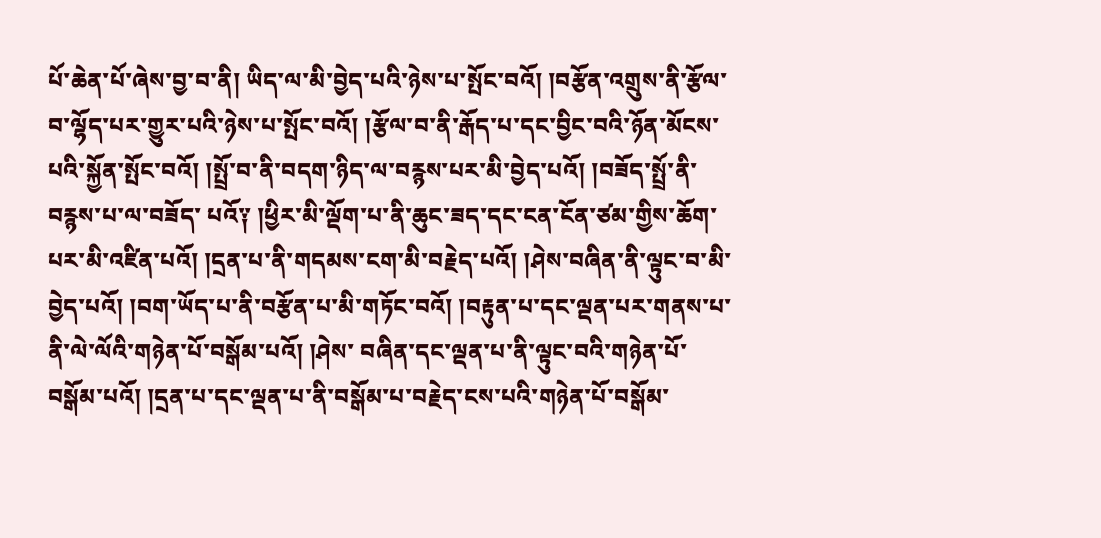པོ་ཆེན་པོ་ཞེས་བྱ་བ་ནི། ཡིད་ལ་མི་བྱེད་པའི་ཉེས་པ་སྤོང་བའོ། །བརྩོན་འགྲུས་ནི་རྩོལ་བ་ལྷོད་པར་གྱུར་པའི་ཉེས་པ་སྤོང་བའོ། །རྩོལ་བ་ནི་རྒོད་པ་དང་བྱིང་བའི་ཉོན་མོངས་པའི་སྐྱོན་སྤོང་བའོ། །སྤྲོ་བ་ནི་བདག་ཉིད་ལ་བརྙས་པར་མི་བྱེད་པའོ། །བཟོད་སྤྲོ་ནི་བརྙས་པ་ལ་བཟོད་ པའོ༑ །ཕྱིར་མི་ལྡོག་པ་ནི་ཆུང་ཟད་དང་ངན་ངོན་ཙམ་གྱིས་ཆོག་པར་མི་འཛིན་པའོ། །དྲན་པ་ནི་གདམས་ངག་མི་བརྗེད་པའོ། །ཤེས་བཞིན་ནི་ལྟུང་བ་མི་བྱེད་པའོ། །བག་ཡོད་པ་ནི་བརྩོན་པ་མི་གཏོང་བའོ། །བརྟུན་པ་དང་ལྡན་པར་གནས་པ་ནི་ལེ་ལོའི་གཉེན་པོ་བསྒོམ་པའོ། །ཤེས་ བཞིན་དང་ལྡན་པ་ནི་ལྟུང་བའི་གཉེན་པོ་བསྒོམ་པའོ། །དྲན་པ་དང་ལྡན་པ་ནི་བསྒོམ་པ་བརྗེད་ངས་པའི་གཉེན་པོ་བསྒོམ་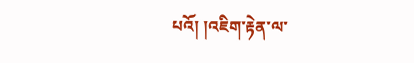པའོ། །འཇིག་རྟེན་ལ་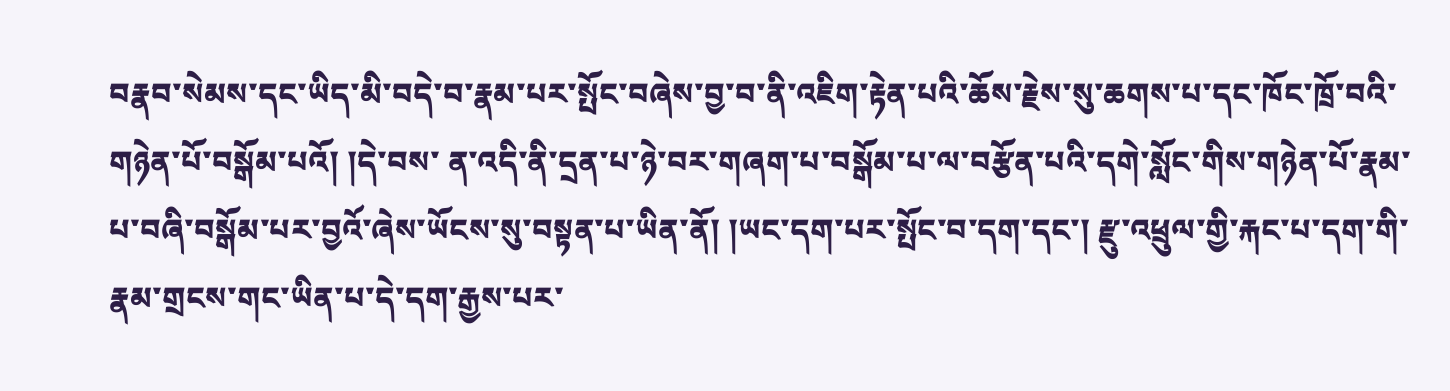བརྣབ་སེམས་དང་ཡིད་མི་བདེ་བ་རྣམ་པར་སྤོང་བཞེས་བྱ་བ་ནི་འཇིག་རྟེན་པའི་ཆོས་རྗེས་སུ་ཆགས་པ་དང་ཁོང་ཁྲོ་བའི་གཉེན་པོ་བསྒོམ་པའོ། །དེ་བས་ ན་འདི་ནི་དྲན་པ་ཉེ་བར་གཞག་པ་བསྒོམ་པ་ལ་བརྩོན་པའི་དགེ་སློང་གིས་གཉེན་པོ་རྣམ་པ་བཞི་བསྒོམ་པར་བྱའོ་ཞེས་ཡོངས་སུ་བསྟན་པ་ཡིན་ནོ། །ཡང་དག་པར་སྤོང་བ་དག་དང་། རྫུ་འཕྲུལ་གྱི་རྐང་པ་དག་གི་རྣམ་གྲངས་གང་ཡིན་པ་དེ་དག་རྒྱས་པར་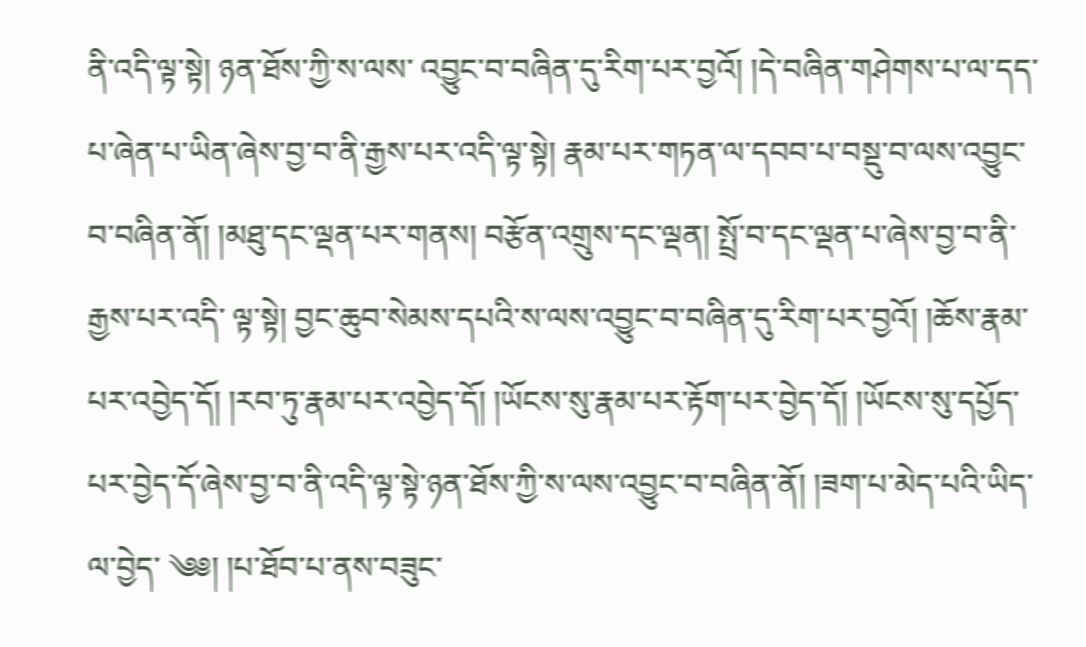ནི་འདི་ལྟ་སྟེ། ཉན་ཐོས་ཀྱི་ས་ལས་ འབྱུང་བ་བཞིན་དུ་རིག་པར་བྱའོ། །དེ་བཞིན་གཤེགས་པ་ལ་དད་པ་ཞེན་པ་ཡིན་ཞེས་བྱ་བ་ནི་རྒྱས་པར་འདི་ལྟ་སྟེ། རྣམ་པར་གཏན་ལ་དབབ་པ་བསྡུ་བ་ལས་འབྱུང་བ་བཞིན་ནོ། །མཐུ་དང་ལྡན་པར་གནས། བརྩོན་འགྲུས་དང་ལྡན། སྤྲོ་བ་དང་ལྡན་པ་ཞེས་བྱ་བ་ནི་རྒྱས་པར་འདི་ ལྟ་སྟེ། བྱང་ཆུབ་སེམས་དཔའི་ས་ལས་འབྱུང་བ་བཞིན་དུ་རིག་པར་བྱའོ། །ཆོས་རྣམ་པར་འབྱེད་དོ། །རབ་ཏུ་རྣམ་པར་འབྱེད་དོ། །ཡོངས་སུ་རྣམ་པར་རྟོག་པར་བྱེད་དོ། །ཡོངས་སུ་དཔྱོད་པར་བྱེད་དོ་ཞེས་བྱ་བ་ནི་འདི་ལྟ་སྟེ་ཉན་ཐོས་ཀྱི་ས་ལས་འབྱུང་བ་བཞིན་ནོ། །ཟག་པ་མེད་པའི་ཡིད་ལ་བྱེད་ ༄༅། །པ་ཐོབ་པ་ནས་བཟུང་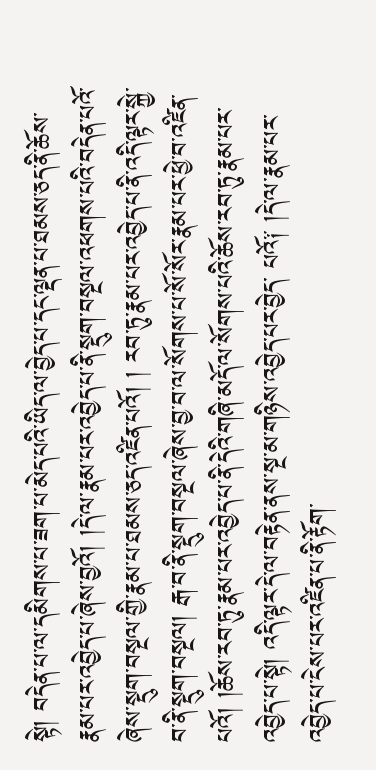སྟེ། བདེན་པ་ལ་དམིགས་པ་ཟག་པ་མེད་པའི་ཡིད་ལ་བྱེད་པ་དང་ལྡན་པ་ཐམས་ཅད་ནི་ཆོས་རྣམ་པར་འབྱེད་པ་ཞེས་བྱའོ། །དེ་ལ་རྣམ་པར་འབྱེད་པ་ནི་སྡུག་བསྔལ་འཕགས་པའི་བདེན་པའོ་ཞེས་སྡུག་བསྔལ་གྱི་རྣམ་པ་ཐམས་ཅད་འཛིན་པའོ། ། རབ་ཏུ་རྣམ་པར་འབྱེད་པ་ནི་འདི་ལྟར་སྐྱེ་བ་ནི་སྡུག་བསྔལ། རྒ་བ་ནི་སྡུག་བསྔལ་ཞེས་བྱ་བ་ལ་སོགས་པ་སོ་སོར་རྣམ་པར་ཕྱེ་བ་འཛིན་པའོ། །ཆོས་རབ་ཏུ་རྣམ་པར་འབྱེད་པ་ནི་དེའི་གཞི་མདོ་ལ་སོགས་པའི་ཆོས་རབ་ཏུ་རྣམ་པར་འབྱེད་པ་སྟེ། འདི་ལྟར་དེ་ལ་བརྟེན་ནས་སྔ་མ་གཉིས་འབྱེད་པར་བྱེད་ པའོ༑ །དེ་ལ་རྣམ་པར་འབྱེད་པ་ངེས་པར་འཛིན་པ་ནི་རྟོག་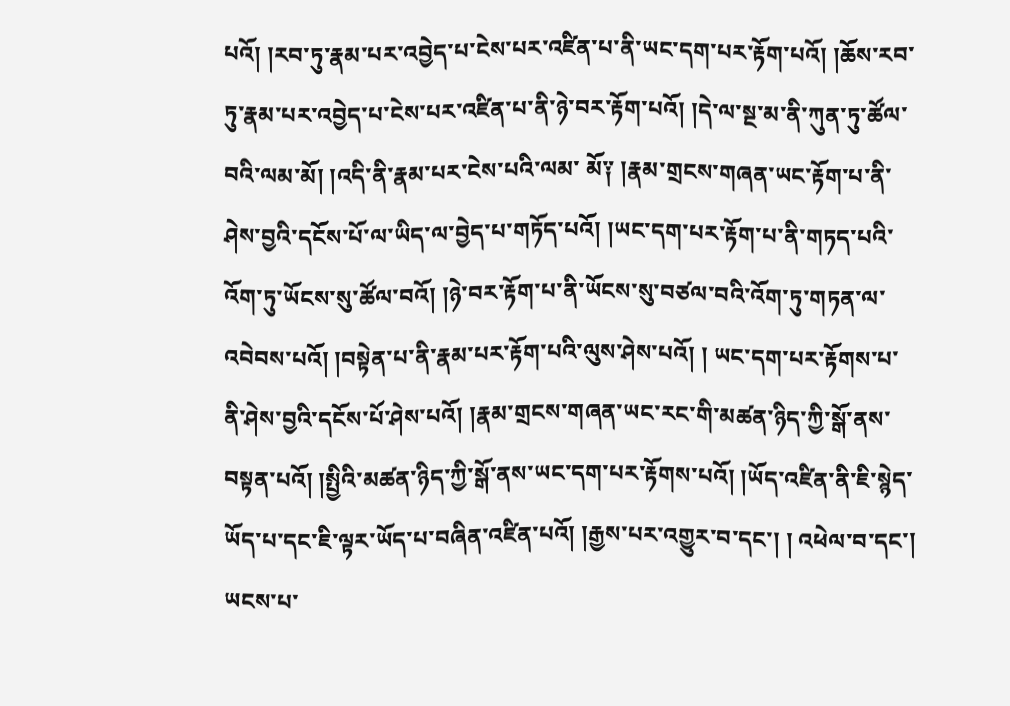པའོ། །རབ་ཏུ་རྣམ་པར་འབྱེད་པ་ངེས་པར་འཛིན་པ་ནི་ཡང་དག་པར་རྟོག་པའོ། །ཆོས་རབ་ཏུ་རྣམ་པར་འབྱེད་པ་ངེས་པར་འཛིན་པ་ནི་ཉེ་བར་རྟོག་པའོ། །དེ་ལ་སྔ་མ་ནི་ཀུན་ཏུ་ཚོལ་བའི་ལམ་མོ། །འདི་ནི་རྣམ་པར་ངེས་པའི་ལམ་ མོ༑ །རྣམ་གྲངས་གཞན་ཡང་རྟོག་པ་ནི་ཤེས་བྱའི་དངོས་པོ་ལ་ཡིད་ལ་བྱེད་པ་གཏོད་པའོ། །ཡང་དག་པར་རྟོག་པ་ནི་གཏད་པའི་འོག་ཏུ་ཡོངས་སུ་ཚོལ་བའོ། །ཉེ་བར་རྟོག་པ་ནི་ཡོངས་སུ་བཙལ་བའི་འོག་ཏུ་གཏན་ལ་འབེབས་པའོ། །བསྟེན་པ་ནི་རྣམ་པར་རྟོག་པའི་ལུས་ཤེས་པའོ། ། ཡང་དག་པར་རྟོགས་པ་ནི་ཤེས་བྱའི་དངོས་པོ་ཤེས་པའོ། །རྣམ་གྲངས་གཞན་ཡང་རང་གི་མཚན་ཉིད་ཀྱི་སྒོ་ནས་བསྟན་པའོ། །སྤྱིའི་མཚན་ཉིད་ཀྱི་སྒོ་ནས་ཡང་དག་པར་རྟོགས་པའོ། །ཡོད་འཛིན་ནི་ཇི་སྙེད་ཡོད་པ་དང་ཇི་ལྟར་ཡོད་པ་བཞིན་འཛིན་པའོ། །རྒྱས་པར་འགྱུར་བ་དང་། ། འཕེལ་བ་དང་། ཡངས་པ་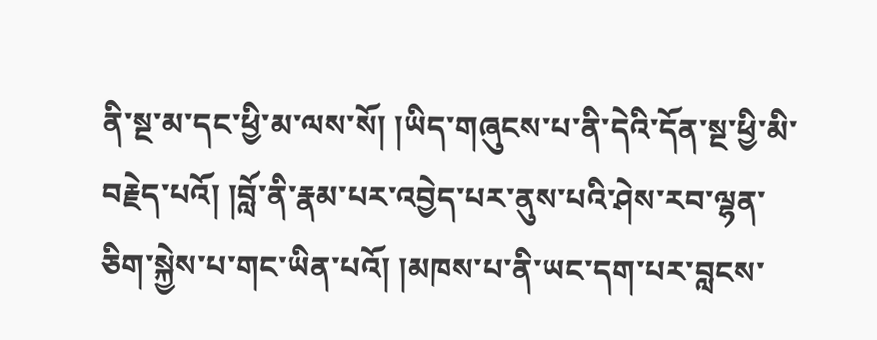ནི་སྔ་མ་དང་ཕྱི་མ་ལས་སོ། །ཡིད་གཞུངས་པ་ནི་དེའི་དོན་སྔ་ཕྱི་མི་བརྗེད་པའོ། །བློ་ནི་རྣམ་པར་འབྱེད་པར་ནུས་པའི་ཤེས་རབ་ལྷན་ཅིག་སྐྱེས་པ་གང་ཡིན་པའོ། །མཁས་པ་ནི་ཡང་དག་པར་བླངས་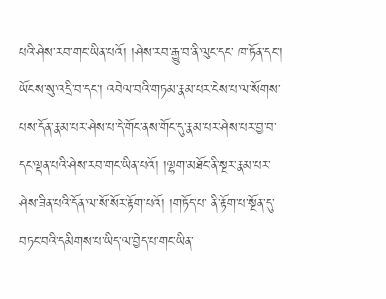པའི་ཤེས་རབ་གང་ཡིན་པའོ། །ཤེས་རབ་རྒྱུ་བ་ནི་ལུང་དང་ ཁ་ཏོན་དང་། ཡོངས་སུ་འདྲི་བ་དང་། འབེལ་བའི་གཏམ་རྣམ་པར་ངེས་པ་ལ་སོགས་པས་དོན་རྣམ་པར་ཤེས་པ་དེ་གོང་ནས་གོང་དུ་རྣམ་པར་ཤེས་པར་བྱ་བ་དང་ལྡན་པའི་ཤེས་རབ་གང་ཡིན་པའོ། །ལྷག་མཐོང་ནི་སྔར་རྣམ་པར་ཤེས་ཟིན་པའི་དོན་ལ་སོ་སོར་རྟོག་པའོ། །གཏོད་པ་ ནི་རྟོག་པ་སྔོན་དུ་བཏང་བའི་དམིགས་པ་ཡིད་ལ་བྱེད་པ་གང་ཡིན་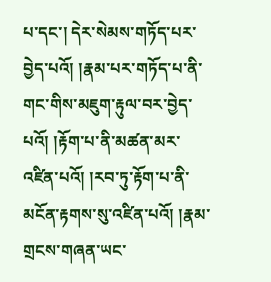པ་དང་། དེར་སེམས་གཏོད་པར་བྱེད་པའོ། །རྣམ་པར་གཏོད་པ་ནི་གང་གིས་མཇུག་རྟུལ་བར་བྱེད་པའོ། །རྟོག་པ་ནི་མཚན་མར་འཛིན་པའོ། །རབ་ཏུ་རྟོག་པ་ནི་མངོན་རྟགས་སུ་འཛིན་པའོ། །རྣམ་གྲངས་གཞན་ཡང་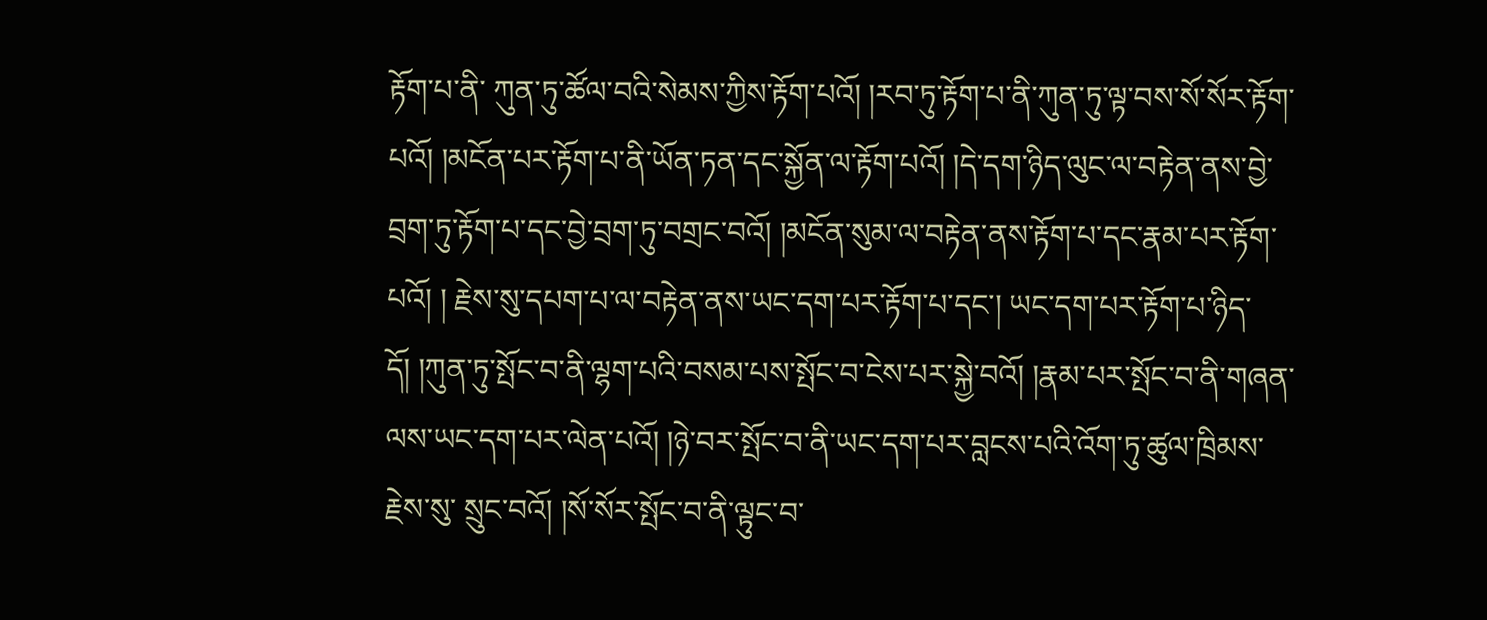རྟོག་པ་ནི་ ཀུན་ཏུ་ཚོལ་བའི་སེམས་ཀྱིས་རྟོག་པའོ། །རབ་ཏུ་རྟོག་པ་ནི་ཀུན་ཏུ་ལྟ་བས་སོ་སོར་རྟོག་པའོ། །མངོན་པར་རྟོག་པ་ནི་ཡོན་ཏན་དང་སྐྱོན་ལ་རྟོག་པའོ། །དེ་དག་ཉིད་ལུང་ལ་བརྟེན་ནས་བྱེ་བྲག་ཏུ་རྟོག་པ་དང་བྱེ་བྲག་ཏུ་བགྲང་བའོ། །མངོན་སུམ་ལ་བརྟེན་ནས་རྟོག་པ་དང་རྣམ་པར་རྟོག་པའོ། ། རྗེས་སུ་དཔག་པ་ལ་བརྟེན་ནས་ཡང་དག་པར་རྟོག་པ་དང་། ཡང་དག་པར་རྟོག་པ་ཉིད་དོ། །ཀུན་ཏུ་སྤོང་བ་ནི་ལྷག་པའི་བསམ་པས་སྤོང་བ་ངེས་པར་སྐྱེ་བའོ། །རྣམ་པར་སྤོང་བ་ནི་གཞན་ལས་ཡང་དག་པར་ལེན་པའོ། །ཉེ་བར་སྤོང་བ་ནི་ཡང་དག་པར་བླངས་པའི་འོག་ཏུ་ཚུལ་ཁྲིམས་རྗེས་སུ་ སྲུང་བའོ། །སོ་སོར་སྤོང་བ་ནི་ལྟུང་བ་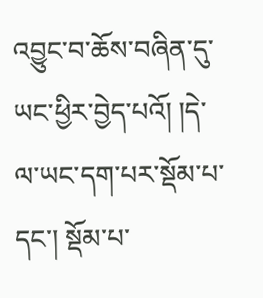འབྱུང་བ་ཆོས་བཞིན་དུ་ཡང་ཕྱིར་བྱེད་པའོ། །དེ་ལ་ཡང་དག་པར་སྡོམ་པ་དང་། སྡོམ་པ་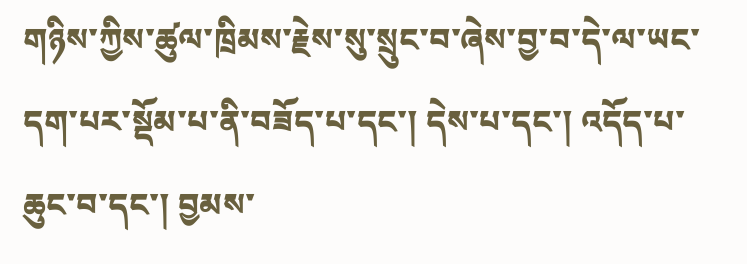གཉིས་ཀྱིས་ཚུལ་ཁྲིམས་རྗེས་སུ་སྲུང་བ་ཞེས་བྱ་བ་དེ་ལ་ཡང་དག་པར་སྡོམ་པ་ནི་བཟོད་པ་དང་། དེས་པ་དང་། འདོད་པ་ཆུང་བ་དང་། བྱམས་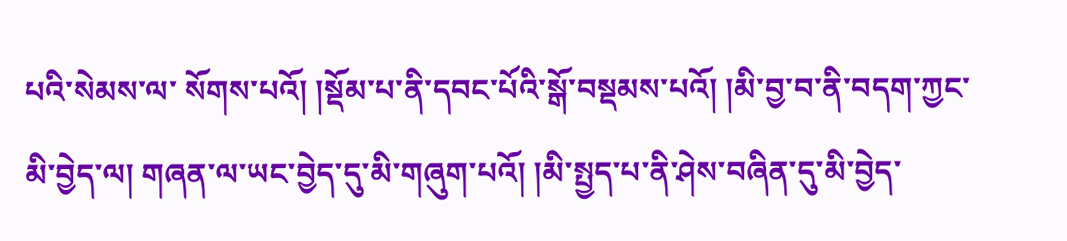པའི་སེམས་ལ་ སོགས་པའོ། །སྡོམ་པ་ནི་དབང་པོའི་སྒོ་བསྡམས་པའོ། །མི་བྱ་བ་ནི་བདག་ཀྱང་མི་བྱེད་ལ། གཞན་ལ་ཡང་བྱེད་དུ་མི་གཞུག་པའོ། །མི་སྤྱད་པ་ནི་ཤེས་བཞིན་དུ་མི་བྱེད་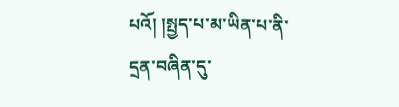པའོ། །སྤྱད་པ་མ་ཡིན་པ་ནི་དྲན་བཞིན་དུ་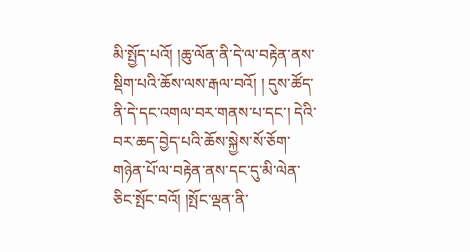མི་སྤྱོད་པའོ། །ཆུ་ལོན་ནི་དེ་ལ་བརྟེན་ནས་སྡིག་པའི་ཆོས་ལས་རྒལ་བའོ། ། དུས་ཚོད་ནི་དེ་དང་འགལ་བར་གནས་པ་དང་། དེའི་བར་ཆད་བྱེད་པའི་ཆོས་སྐྱེས་སོ་ཅོག་གཉེན་པོ་ལ་བརྟེན་ནས་དང་དུ་མི་ལེན་ཅིང་སྤོང་བའོ། །སྤོང་ལྡན་ནི་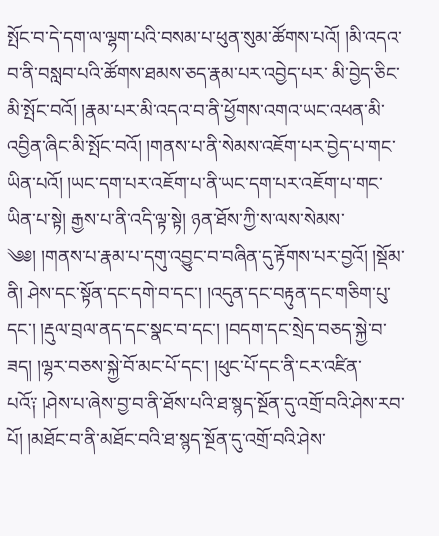སྤོང་བ་དེ་དག་ལ་ལྷག་པའི་བསམ་པ་ཕུན་སུམ་ཚོགས་པའོ། །མི་འདའ་བ་ནི་བསླབ་པའི་ཚོགས་ཐམས་ཅད་རྣམ་པར་འབྱེད་པར་ མི་བྱེད་ཅིང་མི་སྤོང་བའོ། །རྣམ་པར་མི་འདའ་བ་ནི་ཕྱོགས་འགའ་ཡང་འཕན་མི་འབྱིན་ཞིང་མི་སྤོང་བའོ། །གནས་པ་ནི་སེམས་འཇོག་པར་བྱེད་པ་གང་ཡིན་པའོ། །ཡང་དག་པར་འཇོག་པ་ནི་ཡང་དག་པར་འཇོག་པ་གང་ཡིན་པ་སྟེ། རྒྱས་པ་ནི་འདི་ལྟ་སྟེ། ཉན་ཐོས་ཀྱི་ས་ལས་སེམས་ ༄༅། །གནས་པ་རྣམ་པ་དགུ་འབྱུང་བ་བཞིན་དུ་རྟོགས་པར་བྱའོ། །སྡོམ་ནི། ཤེས་དང་སྟོན་དང་དགེ་བ་དང་། །འདུན་དང་བརྟུན་དང་གཅིག་པུ་དང་། །རྡུལ་བྲལ་ནད་དང་སྣང་བ་དང་། །བདག་དང་སྲེད་བཅད་སྐྱེ་བ་ཟད། །ལྷར་བཅས་སྐྱེ་བོ་མང་པོ་དང་། །ཕུང་པོ་དང་ནི་ངར་འཛིན་ པའོ༑ །ཤེས་པ་ཞེས་བྱ་བ་ནི་ཐོས་པའི་ཐ་སྙད་སྔོན་དུ་འགྲོ་བའི་ཤེས་རབ་པོ། །མཐོང་བ་ནི་མཐོང་བའི་ཐ་སྙད་སྔོན་དུ་འགྲོ་བའི་ཤེས་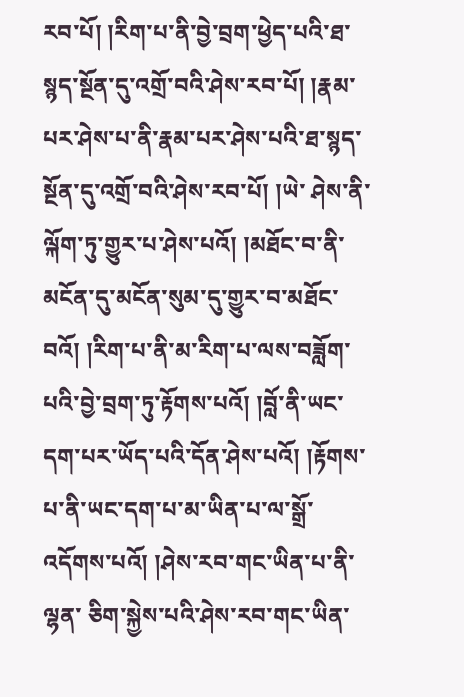རབ་པོ། །རིག་པ་ནི་བྱེ་བྲག་ཕྱེད་པའི་ཐ་སྙད་སྔོན་དུ་འགྲོ་བའི་ཤེས་རབ་པོ། །རྣམ་པར་ཤེས་པ་ནི་རྣམ་པར་ཤེས་པའི་ཐ་སྙད་སྔོན་དུ་འགྲོ་བའི་ཤེས་རབ་པོ། །ཡེ་ ཤེས་ནི་ལྐོག་ཏུ་གྱུར་པ་ཤེས་པའོ། །མཐོང་བ་ནི་མངོན་དུ་མངོན་སུམ་དུ་གྱུར་བ་མཐོང་བའོ། །རིག་པ་ནི་མ་རིག་པ་ལས་བཟློག་པའི་བྱེ་བྲག་ཏུ་རྟོགས་པའོ། །བློ་ནི་ཡང་དག་པར་ཡོད་པའི་དོན་ཤེས་པའོ། །རྟོགས་པ་ནི་ཡང་དག་པ་མ་ཡིན་པ་ལ་སྒྲོ་འདོགས་པའོ། །ཤེས་རབ་གང་ཡིན་པ་ནི་ལྷན་ ཅིག་སྐྱེས་པའི་ཤེས་རབ་གང་ཡིན་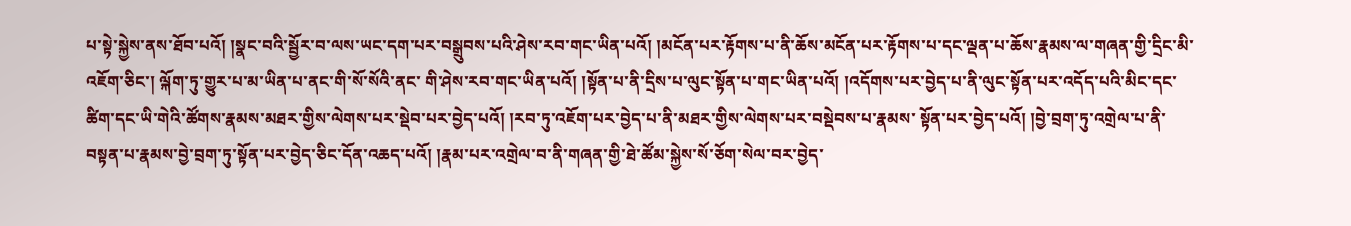པ་སྟེ་སྐྱེས་ནས་ཐོབ་པའོ། །སྣང་བའི་སྦྱོར་བ་ལས་ཡང་དག་པར་བསྒྲུབས་པའི་ཤེས་རབ་གང་ཡིན་པའོ། །མངོན་པར་རྟོགས་པ་ནི་ཆོས་མངོན་པར་རྟོགས་པ་དང་ལྡན་པ་ཆོས་རྣམས་ལ་གཞན་གྱི་དྲིང་མི་འཇོག་ཅིང་། ལྐོག་ཏུ་གྱུར་པ་མ་ཡིན་པ་ནང་གི་སོ་སོའི་ནང་ གི་ཤེས་རབ་གང་ཡིན་པའོ། །སྟོན་པ་ནི་དྲིས་པ་ལུང་སྟོན་པ་གང་ཡིན་པའོ། །འདོགས་པར་བྱེད་པ་ནི་ལུང་སྟོན་པར་འདོད་པའི་མིང་དང་ཚིག་དང་ཡི་གེའི་ཚོགས་རྣམས་མཐར་གྱིས་ལེགས་པར་སྡེབ་པར་བྱེད་པའོ། །རབ་ཏུ་འཇོག་པར་བྱེད་པ་ནི་མཐར་གྱིས་ལེགས་པར་བསྡེབས་པ་རྣམས་ སྟོན་པར་བྱེད་པའོ། །བྱེ་བྲག་ཏུ་འགྲེལ་པ་ནི་བསྟན་པ་རྣམས་བྱེ་བྲག་ཏུ་སྟོན་པར་བྱེད་ཅིང་དོན་འཆད་པའོ། །རྣམ་པར་འགྲེལ་བ་ནི་གཞན་གྱི་ཐེ་ཚོམ་སྐྱེས་སོ་ཅོག་སེལ་བར་བྱེད་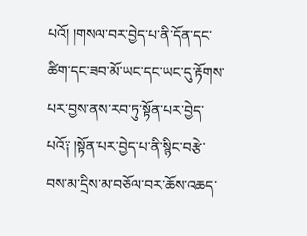པའོ། །གསལ་བར་བྱེད་པ་ནི་དོན་དང་ཚིག་དང་ཟབ་མོ་ཡང་དང་ཡང་དུ་རྟོགས་པར་བྱས་ནས་རབ་ཏུ་སྟོན་པར་བྱེད་ པའོ༑ །སྟོན་པར་བྱེད་པ་ནི་སྙིང་བརྩེ་བས་མ་དྲིས་མ་བཅོལ་བར་ཆོས་འཆད་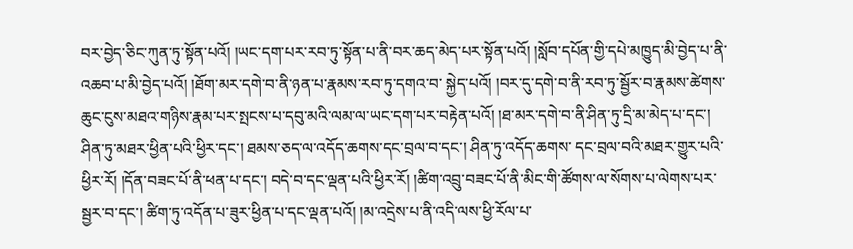བར་བྱེད་ཅིང་ཀུན་ཏུ་སྟོན་པའོ། །ཡང་དག་པར་རབ་ཏུ་སྟོན་པ་ནི་བར་ཆད་མེད་པར་སྟོན་པའོ། །སློབ་དཔོན་གྱི་དཔེ་མཁྱུད་མི་བྱེད་པ་ནི་འཆབ་པ་མི་བྱེད་པའོ། །ཐོག་མར་དགེ་བ་ནི་ཉན་པ་རྣམས་རབ་ཏུ་དགའ་བ་ སྐྱེད་པའོ། །བར་དུ་དགེ་བ་ནི་རབ་ཏུ་སྦྱོར་བ་རྣམས་ཚེགས་ཆུང་ངུས་མཐའ་གཉིས་རྣམ་པར་སྤངས་པ་དབུ་མའི་ལམ་ལ་ཡང་དག་པར་བརྟེན་པའོ། །ཐ་མར་དགེ་བ་ནི་ཤིན་ཏུ་དྲི་མ་མེད་པ་དང་། ཤིན་ཏུ་མཐར་ཕྱིན་པའི་ཕྱིར་དང་། ཐམས་ཅད་ལ་འདོད་ཆགས་དང་བྲལ་བ་དང་། ཤིན་ཏུ་འདོད་ཆགས་ དང་བྲལ་བའི་མཐར་གྱུར་པའི་ཕྱིར་རོ། །དོན་བཟང་པོ་ནི་ཕན་པ་དང་། བདེ་བ་དང་ལྡན་པའི་ཕྱིར་རོ། །ཚིག་འབྲུ་བཟང་པོ་ནི་མིང་གི་ཚོགས་ལ་སོགས་པ་ལེགས་པར་སྦྱར་བ་དང་། ཚིག་ཏུ་འདོན་པ་ཟུར་ཕྱིན་པ་དང་ལྡན་པའོ། །མ་འདྲེས་པ་ནི་འདི་ལས་ཕྱི་རོལ་པ་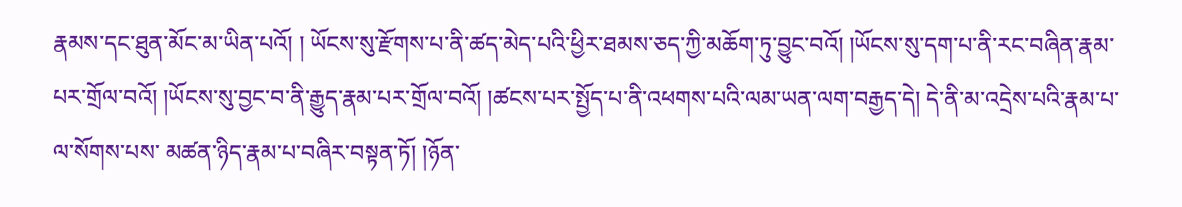རྣམས་དང་ཐུན་མོང་མ་ཡིན་པའོ། ། ཡོངས་སུ་རྫོགས་པ་ནི་ཚད་མེད་པའི་ཕྱིར་ཐམས་ཅད་ཀྱི་མཆོག་ཏུ་བྱུང་བའོ། །ཡོངས་སུ་དག་པ་ནི་རང་བཞིན་རྣམ་པར་གྲོལ་བའོ། །ཡོངས་སུ་བྱང་བ་ནི་རྒྱུད་རྣམ་པར་གྲོལ་བའོ། །ཚངས་པར་སྤྱོད་པ་ནི་འཕགས་པའི་ལམ་ཡན་ལག་བརྒྱད་དེ། དེ་ནི་མ་འདྲེས་པའི་རྣམ་པ་ལ་སོགས་པས་ མཚན་ཉིད་རྣམ་པ་བཞིར་བསྟན་ཏོ། །ཉོན་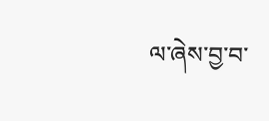ལ་ཞེས་བྱ་བ་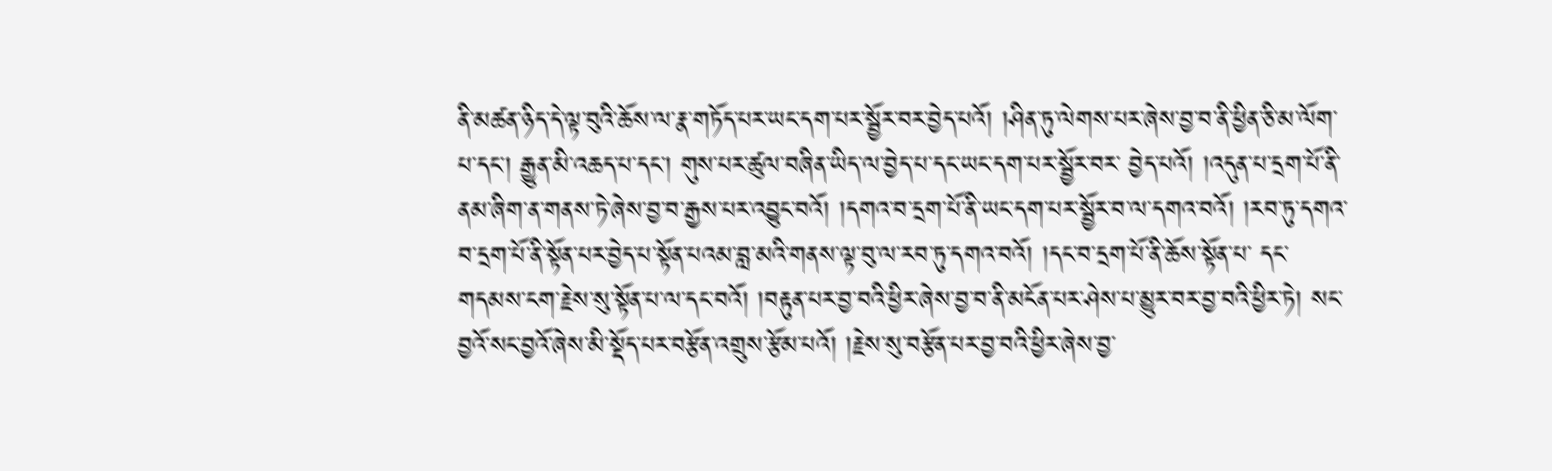ནི་མཚན་ཉིད་དེ་ལྟ་བུའི་ཆོས་ལ་རྣ་གཏོད་པར་ཡང་དག་པར་སྦྱོར་བར་བྱེད་པའོ། །ཤིན་ཏུ་ལེགས་པར་ཞེས་བྱ་བ་ནི་ཕྱིན་ཅི་མ་ལོག་པ་དང་། རྒྱུན་མི་འཆད་པ་དང་། གུས་པར་ཚུལ་བཞིན་ཡིད་ལ་བྱེད་པ་དང་ཡང་དག་པར་སྦྱོར་བར་ བྱེད་པའོ། །འདུན་པ་དྲག་པོ་ནི་ནམ་ཞིག་ན་གནས་ཏེ་ཞེས་བྱ་བ་རྒྱས་པར་འབྱུང་བའོ། །དགའ་བ་དྲག་པོ་ནི་ཡང་དག་པར་སྦྱོར་བ་ལ་དགའ་བའོ། །རབ་ཏུ་དགའ་བ་དྲག་པོ་ནི་སྟོན་པར་བྱེད་པ་སྟོན་པའམ་བླ་མའི་གནས་ལྟ་བུ་ལ་རབ་ཏུ་དགའ་བའོ། །དང་བ་དྲག་པོ་ནི་ཆོས་སྟོན་པ་ དང་གདམས་ངག་རྗེས་སུ་སྟོན་པ་ལ་དང་བའོ། །བརྟུན་པར་བྱ་བའི་ཕྱིར་ཞེས་བྱ་བ་ནི་མངོན་པར་ཤེས་པ་མྱུར་བར་བྱ་བའི་ཕྱིར་ཏེ། སང་བྱའོ་སང་བྱའོ་ཞེས་མི་སྡོད་པར་བརྩོན་འགྲུས་རྩོམ་པའོ། །རྗེས་སུ་བརྩོན་པར་བྱ་བའི་ཕྱིར་ཞེས་བྱ་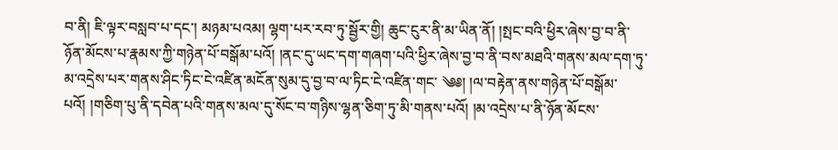བ་ནི། ཇི་ལྟར་བསླབ་པ་དང་། མཉམ་པའམ། ལྷག་པར་རབ་ཏུ་སྦྱོར་གྱི། ཆུང་ངུར་ནི་མ་ཡིན་ནོ། །སྤང་བའི་ཕྱིར་ཞེས་བྱ་བ་ནི་ཉོན་མོངས་པ་རྣམས་ཀྱི་གཉེན་པོ་བསྒོམ་པའོ། །ནང་དུ་ཡང་དག་གཞག་པའི་ཕྱིར་ཞེས་བྱ་བ་ནི་བས་མཐའི་གནས་མལ་དག་ཏུ་མ་འདྲེས་པར་གནས་ཤིང་ཏིང་ངེ་འཛིན་མངོན་སུམ་དུ་བྱ་བ་ལ་ཏིང་ངེ་འཛིན་གང་ ༄༅། །ལ་བརྟེན་ནས་གཉེན་པོ་བསྒོམ་པའོ། །གཅིག་པུ་ནི་དབེན་པའི་གནས་མལ་དུ་སོང་བ་གཉིས་ལྷན་ཅིག་ཏུ་མི་གནས་པའོ། །མ་འདྲེས་པ་ནི་ཉོན་མོངས་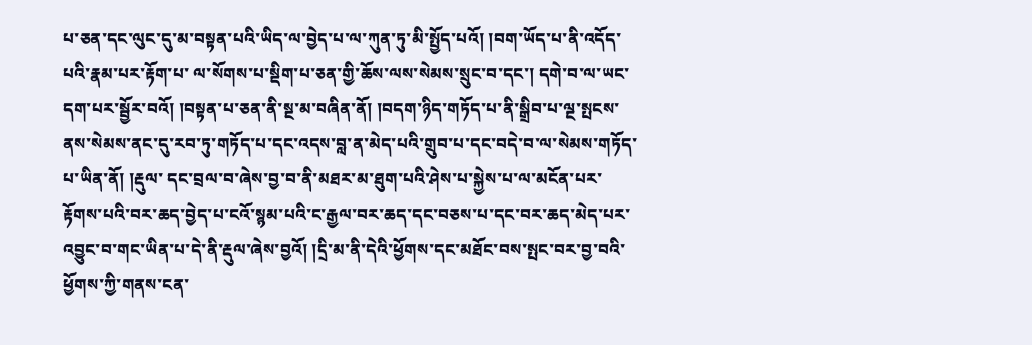པ་ཅན་དང་ལུང་དུ་མ་བསྟན་པའི་ཡིད་ལ་བྱེད་པ་ལ་ཀུན་ཏུ་མི་སྤྱོད་པའོ། །བག་ཡོད་པ་ནི་འདོད་པའི་རྣམ་པར་རྟོག་པ་ ལ་སོགས་པ་སྡིག་པ་ཅན་གྱི་ཆོས་ལས་སེམས་སྲུང་བ་དང་། དགེ་བ་ལ་ཡང་དག་པར་སྦྱོར་བའོ། །བསྟན་པ་ཅན་ནི་སྔ་མ་བཞིན་ནོ། །བདག་ཉིད་གཏོད་པ་ནི་སྒྲིབ་པ་ལྔ་སྤངས་ནས་སེམས་ནང་དུ་རབ་ཏུ་གཏོད་པ་དང་འདས་བླ་ན་མེད་པའི་གྲུབ་པ་དང་བདེ་བ་ལ་སེམས་གཏོད་པ་ཡིན་ནོ། །རྡུལ་ དང་བྲལ་བ་ཞེས་བྱ་བ་ནི་མཐར་མ་ཐུག་པའི་ཤེས་པ་སྐྱེས་པ་ལ་མངོན་པར་རྟོགས་པའི་བར་ཆད་བྱེད་པ་ངའོ་སྙམ་པའི་ང་རྒྱལ་བར་ཆད་དང་བཅས་པ་དང་བར་ཆད་མེད་པར་འབྱུང་བ་གང་ཡིན་པ་དེ་ནི་རྡུལ་ཞེས་བྱའོ། །དྲི་མ་ནི་དེའི་ཕྱོགས་དང་མཐོང་བས་སྤང་བར་བྱ་བའི་ཕྱོགས་ཀྱི་གནས་ངན་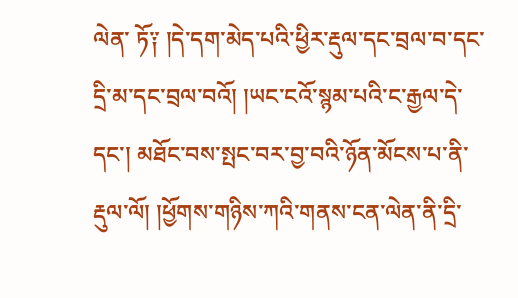ལེན་ ཏོ༑ །དེ་དག་མེད་པའི་ཕྱིར་རྡུལ་དང་བྲལ་བ་དང་དྲི་མ་དང་བྲལ་བའོ། །ཡང་ངའོ་སྙམ་པའི་ང་རྒྱལ་དེ་དང་། མཐོང་བས་སྤང་བར་བྱ་བའི་ཉོན་མོངས་པ་ནི་རྡུལ་ལོ། །ཕྱོགས་གཉིས་ཀའི་གནས་ངན་ལེན་ནི་དྲི་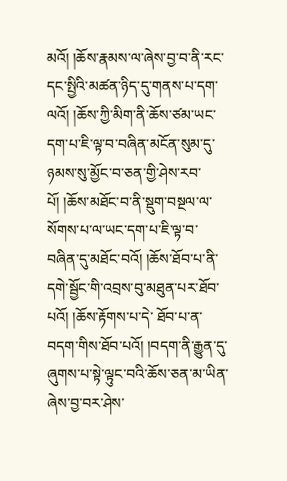མའོ། །ཆོས་རྣམས་ལ་ཞེས་བྱ་བ་ནི་རང་དང་སྤྱིའི་མཚན་ཉིད་དུ་གནས་པ་དག་ ལའོ། །ཆོས་ཀྱི་མིག་ནི་ཆོས་ཙམ་ཡང་དག་པ་ཇི་ལྟ་བ་བཞིན་མངོན་སུམ་དུ་ཉམས་སུ་མྱོང་བ་ཅན་གྱི་ཤེས་རབ་པོ། །ཆོས་མཐོང་བ་ནི་སྡུག་བསྔལ་ལ་སོགས་པ་ལ་ཡང་དག་པ་ཇི་ལྟ་བ་བཞིན་དུ་མཐོང་བའོ། །ཆོས་ཐོབ་པ་ནི་དགེ་སྦྱོང་གི་འབྲས་བུ་མཐུན་པར་ཐོབ་པའོ། །ཆོས་རྟོགས་པ་དེ་ ཐོབ་པ་ན་བདག་གིས་ཐོབ་པའོ། །བདག་ནི་རྒྱུན་དུ་ཞུགས་པ་སྟེ་ལྟུང་བའི་ཆོས་ཅན་མ་ཡིན་ཞེས་བྱ་བར་ཤེས་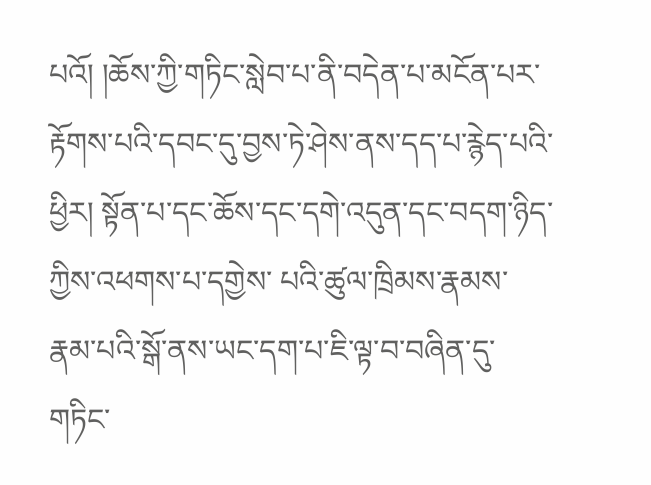པའོ། །ཆོས་ཀྱི་གཏིང་སླེབ་པ་ནི་བདེན་པ་མངོན་པར་རྟོགས་པའི་དབང་དུ་བྱས་ཏེ་ཤེས་ནས་དད་པ་རྙེད་པའི་ཕྱིར། སྟོན་པ་དང་ཆོས་དང་དགེ་འདུན་དང་བདག་ཉིད་ཀྱིས་འཕགས་པ་དགྱེས་ པའི་ཚུལ་ཁྲིམས་རྣམས་རྣམ་པའི་སྒོ་ནས་ཡང་དག་པ་ཇི་ལྟ་བ་བཞིན་དུ་གཏིང་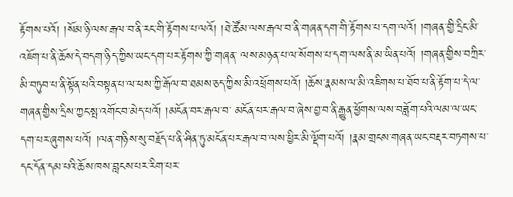རྟོགས་པའོ། །སོམ་ཉི་ལས་རྒལ་བ་ནི་རང་གི་རྟོགས་པ་ལའོ། །ཐེ་ཚོམ་ལས་རྒལ་བ་ནི་གཞན་དག་གི་རྟོགས་པ་དག་ལའོ། །གཞན་གྱི་དྲིང་མི་འཇོག་པ་ནི་ཆོས་དེ་བདག་ཉིད་ཀྱིས་ཡང་དག་པར་རྟོགས་ཀྱི་གཞན་ ལས་མཉན་པ་ལ་སོགས་པ་དག་ལས་ནི་མ་ཡིན་པའོ། །གཞན་གྱིས་བཀྲིར་མི་བཏུབ་པ་ནི་སྟོན་པའི་བསྟན་པ་ལ་ཕས་ཀྱི་རྒོལ་བ་ཐམས་ཅད་ཀྱིས་མི་འཕྲོགས་པའོ། །ཆོས་རྣམས་ལ་མི་འཇིགས་པ་ཐོབ་པ་ནི་རྟོག་པ་དེ་ལ་གཞན་གྱིས་དྲིས་ཀྱང་སྤ་འགོང་བ་མེད་པའོ། །མངོན་བར་རྒལ་བ་ མངོན་པར་རྒལ་བ་ཞེས་བྱ་བ་ནི་རྒྱུན་ཕྱོགས་ལས་བཟློག་པའི་ལམ་ལ་ཡང་དག་པར་ཞུགས་པའོ། །ལན་གཉིས་སུ་བརྗོད་པ་ནི་ཤིན་ཏུ་མངོན་པར་རྒལ་བ་ལས་ཕྱིར་མི་ལྡོག་པའོ། །རྣམ་གྲངས་གཞན་ཡང་བརྡར་བཏགས་པ་དང་དོན་དམ་པའི་ཆོས་ཁས་བླངས་པར་རིག་པར་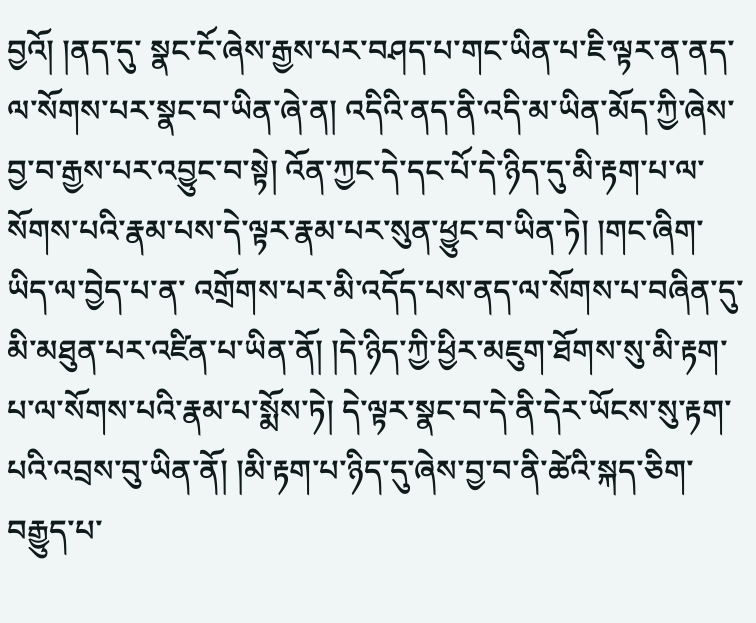བྱའོ། །ནད་དུ་ སྣང་ངོ་ཞེས་རྒྱས་པར་བཤད་པ་གང་ཡིན་པ་ཇི་ལྟར་ན་ནད་ལ་སོགས་པར་སྣང་བ་ཡིན་ཞེ་ན། འདིའི་ནད་ནི་འདི་མ་ཡིན་མོད་ཀྱི་ཞེས་བྱ་བ་རྒྱས་པར་འབྱུང་བ་སྟེ། འོན་ཀྱང་དེ་དང་པོ་དེ་ཉིད་དུ་མི་རྟག་པ་ལ་སོགས་པའི་རྣམ་པས་དེ་ལྟར་རྣམ་པར་སུན་ཕྱུང་བ་ཡིན་ཏེ། །གང་ཞིག་ཡིད་ལ་བྱེད་པ་ན་ འགྲོགས་པར་མི་འདོད་པས་ནད་ལ་སོགས་པ་བཞིན་དུ་མི་མཐུན་པར་འཛིན་པ་ཡིན་ནོ། །དེ་ཉིད་ཀྱི་ཕྱིར་མཇུག་ཐོགས་སུ་མི་རྟག་པ་ལ་སོགས་པའི་རྣམ་པ་སྨོས་ཏེ། དེ་ལྟར་སྣང་བ་དེ་ནི་དེར་ཡོངས་སུ་རྟག་པའི་འབྲས་བུ་ཡིན་ནོ། །མི་རྟག་པ་ཉིད་དུ་ཞེས་བྱ་བ་ནི་ཚེའི་སྐད་ཅིག་བརྒྱུད་པ་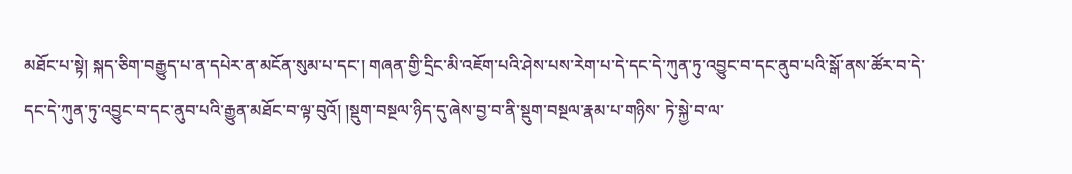མཐོང་པ་སྟེ། སྐད་ཅིག་བརྒྱུད་པ་ན་དཔེར་ན་མངོན་སུམ་པ་དང་། གཞན་གྱི་དྲིང་མི་འཇོག་པའི་ཤེས་པས་རེག་པ་དེ་དང་དེ་ཀུན་ཏུ་འབྱུང་བ་དང་ནུབ་པའི་སྒོ་ནས་ཚོར་བ་དེ་དང་དེ་ཀུན་ཏུ་འབྱུང་བ་དང་ནུབ་པའི་རྒྱུན་མཐོང་བ་ལྟ་བུའོ། །སྡུག་བསྔལ་ཉིད་དུ་ཞེས་བྱ་བ་ནི་སྡུག་བསྔལ་རྣམ་པ་གཉིས་ ཏེ་སྐྱེ་བ་ལ་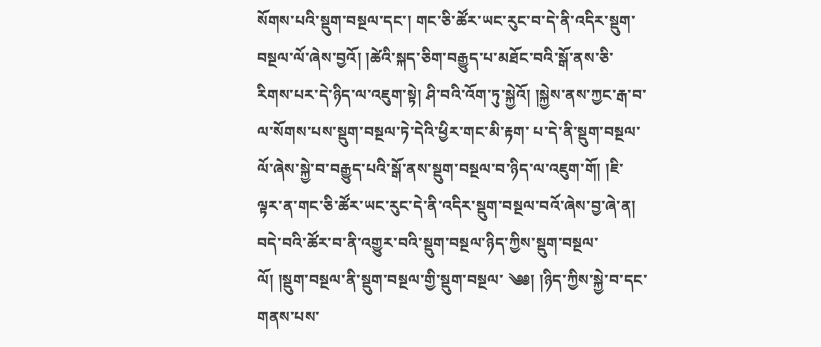སོགས་པའི་སྡུག་བསྔལ་དང་། གང་ཅི་ཚོར་ཡང་རུང་བ་དེ་ནི་འདིར་སྡུག་བསྔལ་ལོ་ཞེས་བྱའོ། །ཚེའི་སྐད་ཅིག་བརྒྱུད་པ་མཐོང་བའི་སྒོ་ནས་ཅི་རིགས་པར་དེ་ཉིད་ལ་འཇུག་སྟེ། ཤི་བའི་འོག་ཏུ་སྐྱེའོ། །སྐྱེས་ནས་ཀྱང་རྒ་བ་ལ་སོགས་པས་སྡུག་བསྔལ་ཏེ་དེའི་ཕྱིར་གང་མི་རྟག་ པ་དེ་ནི་སྡུག་བསྔལ་ལོ་ཞེས་སྐྱེ་བ་བརྒྱུད་པའི་སྒོ་ནས་སྡུག་བསྔལ་བ་ཉིད་ལ་འཇུག་གོ། །ཇི་ལྟར་ན་གང་ཅི་ཚོར་ཡང་རུང་དེ་ནི་འདིར་སྡུག་བསྔལ་བའོ་ཞེས་བྱ་ཞེ་ན། བདེ་བའི་ཚོར་བ་ནི་འགྱུར་བའི་སྡུག་བསྔལ་ཉིད་ཀྱིས་སྡུག་བསྔལ་ལོ། །སྡུག་བསྔལ་ནི་སྡུག་བསྔལ་གྱི་སྡུག་བསྔལ་ ༄༅། །ཉིད་ཀྱིས་སྐྱེ་བ་དང་གནས་པས་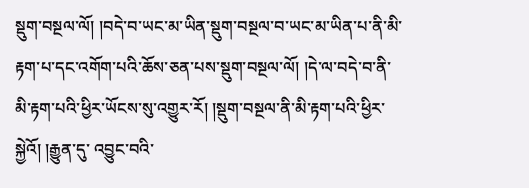སྡུག་བསྔལ་ལོ། །བདེ་བ་ཡང་མ་ཡིན་སྡུག་བསྔལ་བ་ཡང་མ་ཡིན་པ་ནི་མི་རྟག་པ་དང་འགོག་པའི་ཆོས་ཅན་པས་སྡུག་བསྔལ་ལོ། །དེ་ལ་བདེ་བ་ནི་མི་རྟག་པའི་ཕྱིར་ཡོངས་སུ་འགྱུར་རོ། །སྡུག་བསྔལ་ནི་མི་རྟག་པའི་ཕྱིར་སྐྱེའོ། །རྒྱུན་དུ་ འབྱུང་བའི་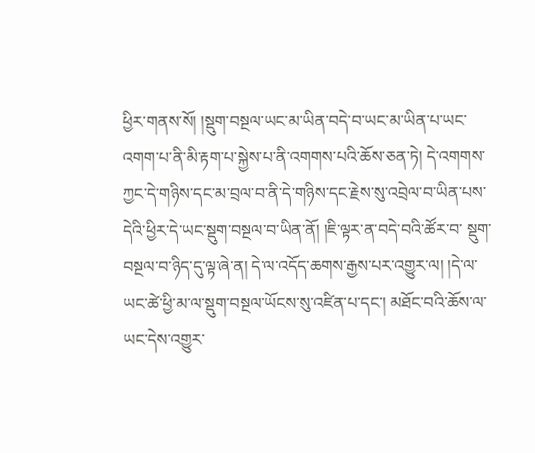ཕྱིར་གནས་སོ། །སྡུག་བསྔལ་ཡང་མ་ཡིན་བདེ་བ་ཡང་མ་ཡིན་པ་ཡང་འགག་པ་ནི་མི་རྟག་པ་སྐྱེས་པ་ནི་འགགས་པའི་ཆོས་ཅན་ཏེ། དེ་འགགས་ཀྱང་དེ་གཉིས་དང་མ་བྲལ་བ་ནི་དེ་གཉིས་དང་རྗེས་སུ་འབྲེལ་བ་ཡིན་པས་དེའི་ཕྱིར་དེ་ཡང་སྡུག་བསྔལ་བ་ཡིན་ནོ། །ཇི་ལྟར་ན་བདེ་བའི་ཚོར་བ་ སྡུག་བསྔལ་བ་ཉིད་དུ་ལྟ་ཞེ་ན། དེ་ལ་འདོད་ཆགས་རྒྱས་པར་འགྱུར་ལ། །དེ་ལ་ཡང་ཚེ་ཕྱི་མ་ལ་སྡུག་བསྔལ་ཡོངས་སུ་འཛིན་པ་དང་། མཐོང་བའི་ཆོས་ལ་ཡང་དེས་འགྱུར་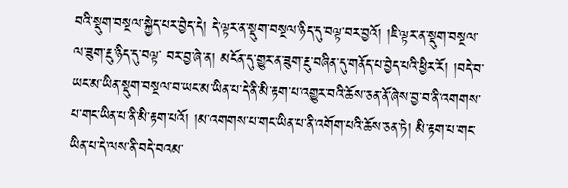བའི་སྡུག་བསྔལ་སྐྱེད་པར་བྱེད་དེ། དེ་ལྟར་ན་སྡུག་བསྔལ་ཉིད་དུ་བལྟ་བར་བྱའོ། །ཇི་ལྟར་ན་སྡུག་བསྔལ་ལ་ཟུག་རྔུ་ཉིད་དུ་བལྟ་ བར་བྱ་ཞེ་ན། མངོན་དུ་གྱུར་ན་ཟུག་རྔུ་བཞིན་དུ་གནོད་པ་བྱེད་པའི་ཕྱིར་རོ། །བདེ་བ་ཡང་མ་ཡིན་སྡུག་བསྔལ་བ་ཡང་མ་ཡིན་པ་དེ་ནི་མི་རྟག་པ་འགྱུར་བའི་ཆོས་ཅན་ནོ་ཞེས་བྱ་བ་ནི་འགགས་པ་གང་ཡིན་པ་ནི་མི་རྟག་པའོ། །མ་འགགས་པ་གང་ཡིན་པ་ནི་འགོག་པའི་ཆོས་ཅན་ཏེ། མི་རྟག་པ་གང་ ཡིན་པ་དེ་ལས་ནི་བདེ་བའམ་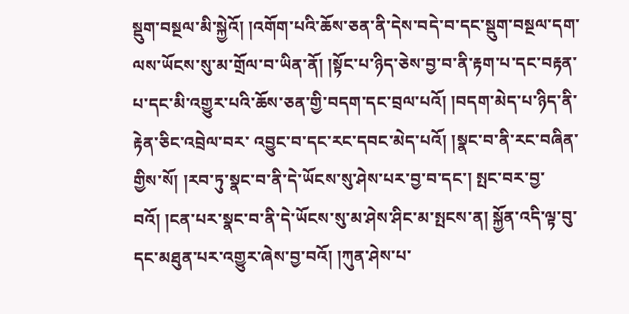སྡུག་བསྔལ་མི་སྐྱེའོ། །འགོག་པའི་ཆོས་ཅན་ནི་དེས་བདེ་བ་དང་སྡུག་བསྔལ་དག་ལས་ཡོངས་སུ་མ་གྲོལ་བ་ཡིན་ནོ། །སྟོང་པ་ཉིད་ཅེས་བྱ་བ་ནི་རྟག་པ་དང་བརྟན་པ་དང་མི་འགྱུར་པའི་ཆོས་ཅན་གྱི་བདག་དང་བྲལ་པའོ། །བདག་མེད་པ་ཉིད་ནི་རྟེན་ཅིང་འབྲེལ་བར་ འབྱུང་བ་དང་རང་དབང་མེད་པའོ། །སྣང་བ་ནི་རང་བཞིན་གྱིས་སོ། །རབ་ཏུ་སྣང་བ་ནི་དེ་ཡོངས་སུ་ཤེས་པར་བྱ་བ་དང་། སྤང་བར་བྱ་བའོ། །ངན་པར་སྣང་བ་ནི་དེ་ཡོངས་སུ་མ་ཤེས་ཤིང་མ་སྤངས་ན། སྐྱོན་འདི་ལྟ་བུ་དང་མཐུན་པར་འགྱུར་ཞེས་བྱ་བའོ། །ཀུན་ཤེས་པ་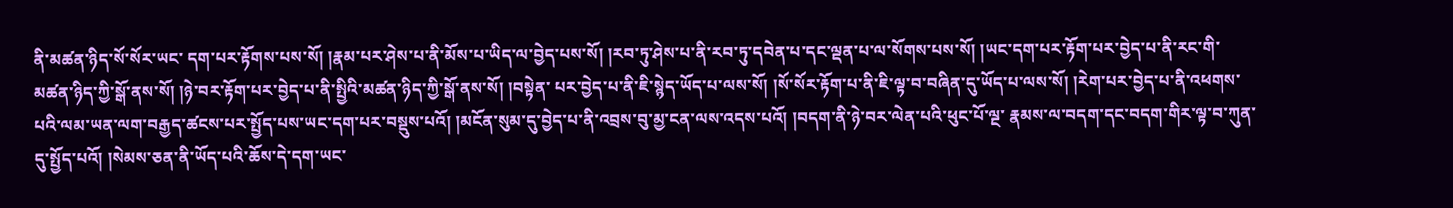ནི་མཚན་ཉིད་སོ་སོར་ཡང་ དག་པར་རྟོགས་པས་སོ། །རྣམ་པར་ཤེས་པ་ནི་མོས་པ་ཡིད་ལ་བྱེད་པས་སོ། །རབ་ཏུ་ཤེས་པ་ནི་རབ་ཏུ་དབེན་པ་དང་ལྡན་པ་ལ་སོགས་པས་སོ། །ཡང་དག་པར་རྟོག་པར་བྱེད་པ་ནི་རང་གི་མཚན་ཉིད་ཀྱི་སྒོ་ནས་སོ། །ཉེ་བར་རྟོག་པར་བྱེད་པ་ནི་སྤྱིའི་མཚན་ཉིད་ཀྱི་སྒོ་ནས་སོ། །བསྟེན་ པར་བྱེད་པ་ནི་ཇི་སྙེད་ཡོད་པ་ལས་སོ། །སོ་སོར་རྟོག་པ་ནི་ཇི་ལྟ་བ་བཞིན་དུ་ཡོད་པ་ལས་སོ། །རེག་པར་བྱེད་པ་ནི་འཕགས་པའི་ལམ་ཡན་ལག་བརྒྱད་ཚངས་པར་སྤྱོད་པས་ཡང་དག་པར་བསྡུས་པའོ། །མངོན་སུམ་དུ་བྱེད་པ་ནི་འབྲས་བུ་མྱ་ངན་ལས་འདས་པའོ། །བདག་ནི་ཉེ་བར་ལེན་པའི་ཕུང་པོ་ལྔ་ རྣམས་ལ་བདག་དང་བདག་གིར་ལྟ་བ་ཀུན་དུ་སྤྱོད་པའོ། །སེམས་ཅན་ནི་ཡོད་པའི་ཆོས་དེ་དག་ཡང་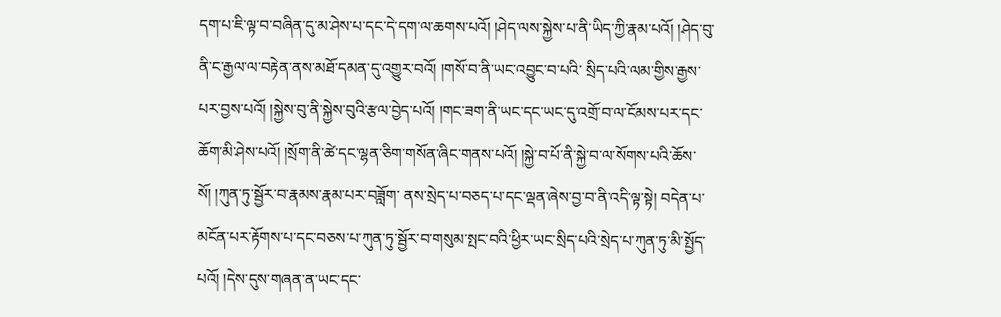དག་པ་ཇི་ལྟ་བ་བཞིན་དུ་མ་ཤེས་པ་དང་དེ་དག་ལ་ཆགས་པའོ། །ཤེད་ལས་སྐྱེས་པ་ནི་ཡིད་ཀྱི་རྣམ་པའོ། །ཤེད་བུ་ནི་ང་རྒྱལ་ལ་བརྟེན་ནས་མཐོ་དམན་དུ་འགྱུར་བའོ། །གསོ་བ་ནི་ཡང་འབྱུང་བ་པའི་ སྲིད་པའི་ལམ་གྱིས་རྒྱས་པར་བྱས་པའོ། །སྐྱེས་བུ་ནི་སྐྱེས་བུའི་རྩལ་བྱེད་པའོ། །གང་ཟག་ནི་ཡང་དང་ཡང་དུ་འགྲོ་བ་ལ་ངོམས་པར་དང་ཆོག་མི་ཤེས་པའོ། །སྲོག་ནི་ཚེ་དང་ལྷན་ཅིག་གསོན་ཞིང་གནས་པའོ། །སྐྱེ་བ་པོ་ནི་སྐྱེ་བ་ལ་སོགས་པའི་ཆོས་སོ། །ཀུན་ཏུ་སྦྱོར་བ་རྣམས་རྣམ་པར་བཟློག་ ནས་སྲེད་པ་བཅད་པ་དང་ལྡན་ཞེས་བྱ་བ་ནི་འདི་ལྟ་སྟེ། བདེན་པ་མངོན་པར་རྟོགས་པ་དང་བཅས་པ་ཀུན་ཏུ་སྦྱོར་བ་གསུམ་སྤང་བའི་ཕྱིར་ཡང་སྲིད་པའི་སྲེད་པ་ཀུན་ཏུ་མི་སྤྱོད་པའོ། །དེས་དུས་གཞན་ན་ཡང་དང་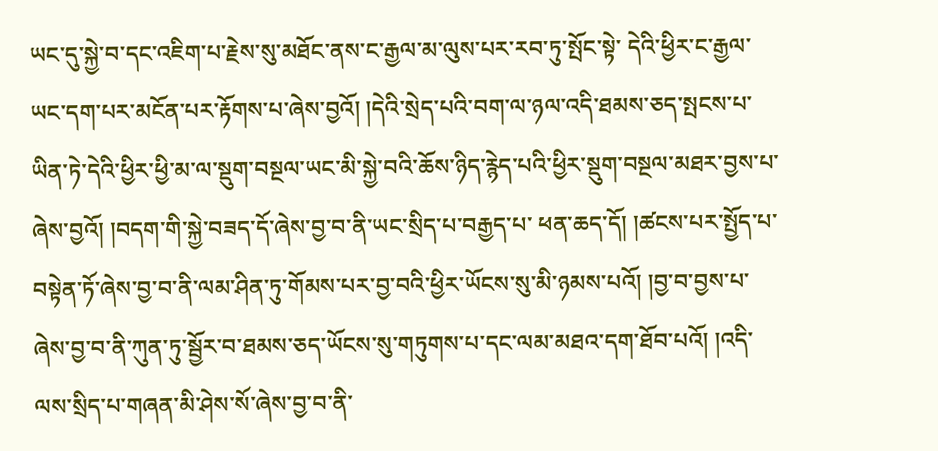ཡང་དུ་སྐྱེ་བ་དང་འཇིག་པ་རྗེས་སུ་མཐོང་ནས་ང་རྒྱལ་མ་ལུས་པར་རབ་ཏུ་སྤོང་སྟེ་ དེའི་ཕྱིར་ང་རྒྱལ་ཡང་དག་པར་མངོན་པར་རྟོགས་པ་ཞེས་བྱའོ། །དེའི་སྲེད་པའི་བག་ལ་ཉལ་འདི་ཐམས་ཅད་སྤངས་པ་ཡིན་ཏེ་དེའི་ཕྱིར་ཕྱི་མ་ལ་སྡུག་བསྔལ་ཡང་མི་སྐྱེ་བའི་ཆོས་ཉིད་རྙེད་པའི་ཕྱིར་སྡུག་བསྔལ་མཐར་བྱས་པ་ཞེས་བྱའོ། །བདག་གི་སྐྱེ་བཟད་དོ་ཞེས་བྱ་བ་ནི་ཡང་སྲིད་པ་བརྒྱད་པ་ ཕན་ཆད་དོ། །ཚངས་པར་སྤྱོད་པ་བསྟེན་ཏོ་ཞེས་བྱ་བ་ནི་ལམ་ཤིན་ཏུ་གོམས་པར་བྱ་བའི་ཕྱིར་ཡོངས་སུ་མི་ཉམས་པའོ། །བྱ་བ་བྱས་པ་ཞེས་བྱ་བ་ནི་ཀུན་ཏུ་སྦྱོར་བ་ཐམས་ཅད་ཡོངས་སུ་གཏུགས་པ་དང་ལམ་མཐའ་དག་ཐོབ་པའོ། །འདི་ལས་སྲིད་པ་གཞན་མི་ཤེས་སོ་ཞེས་བྱ་བ་ནི་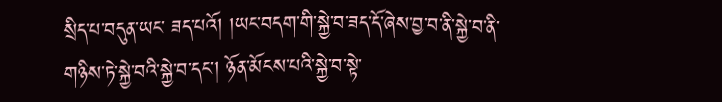སྲིད་པ་བདུན་ཡང་ ཟད་པའོ། །ཡང་བདག་གི་སྐྱེ་བ་ཟད་དོ་ཞེས་བྱ་བ་ནི་སྐྱེ་བ་ནི་གཉིས་ཏེ་སྐྱེ་བའི་སྐྱེ་བ་དང་། ཉོན་མོངས་པའི་སྐྱེ་བ་སྟེ་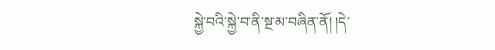སྐྱེ་བའི་སྐྱེ་བ་ནི་སྔ་མ་བཞིན་ནོ། །དེ་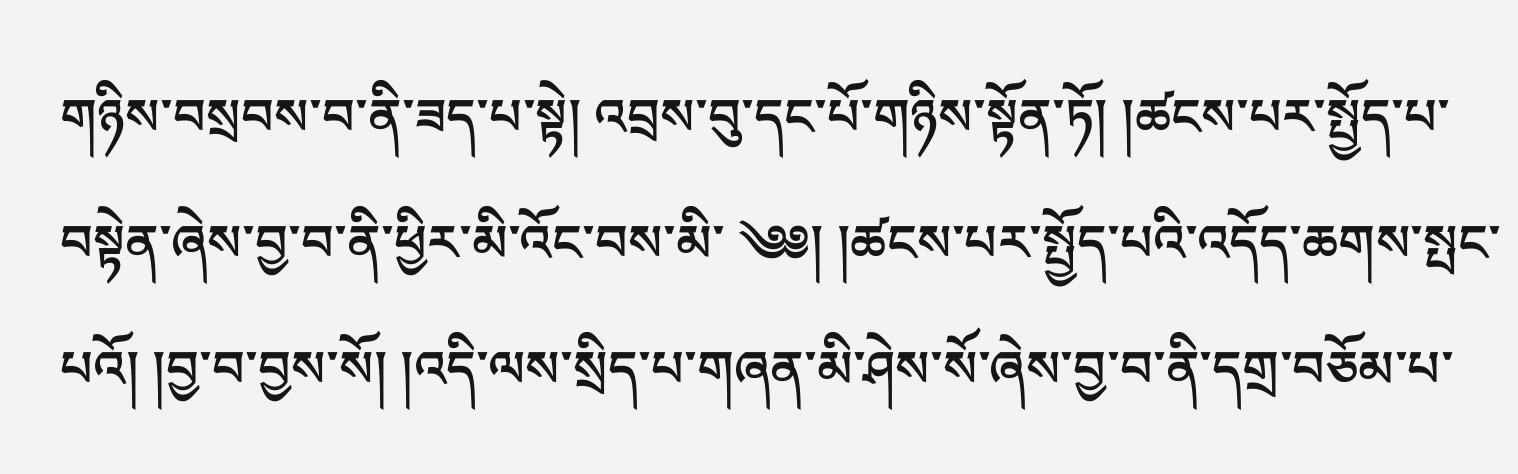གཉིས་བསྲབས་བ་ནི་ཟད་པ་སྟེ། འབྲས་བུ་དང་པོ་གཉིས་སྟོན་ཏོ། །ཚངས་པར་སྤྱོད་པ་བསྟེན་ཞེས་བྱ་བ་ནི་ཕྱིར་མི་འོང་བས་མི་ ༄༅། །ཚངས་པར་སྤྱོད་པའི་འདོད་ཆགས་སྤང་པའོ། །བྱ་བ་བྱས་སོ། །འདི་ལས་སྲིད་པ་གཞན་མི་ཤེས་སོ་ཞེས་བྱ་བ་ནི་དགྲ་བཅོམ་པ་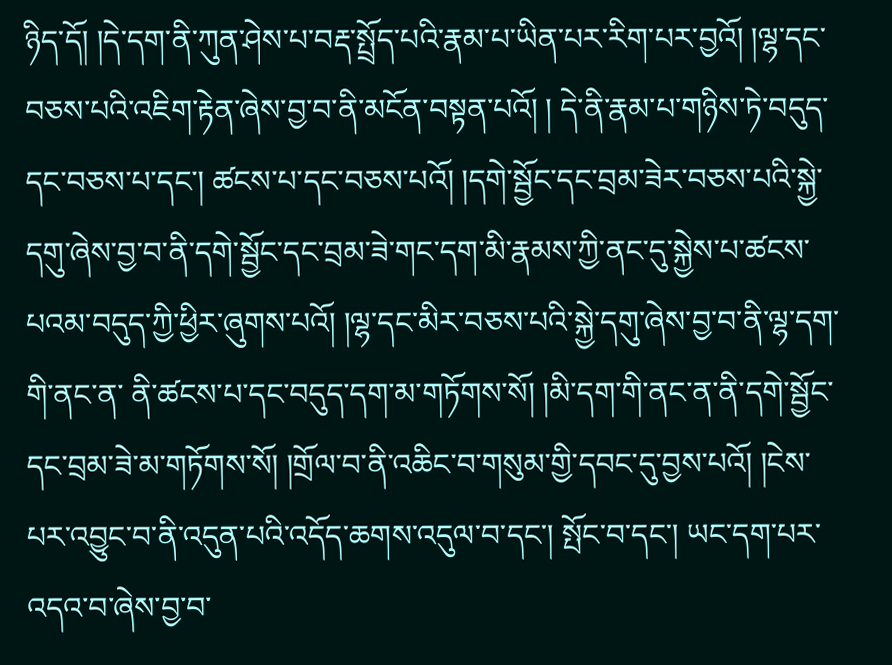ཉིད་དོ། །དེ་དག་ནི་ཀུན་ཤེས་པ་བརྡ་སྤྲོད་པའི་རྣམ་པ་ཡིན་པར་རིག་པར་བྱའོ། །ལྷ་དང་བཅས་པའི་འཇིག་རྟེན་ཞེས་བྱ་བ་ནི་མངོན་བསྟན་པའོ། ། དེ་ནི་རྣམ་པ་གཉིས་ཏེ་བདུད་དང་བཅས་པ་དང་། ཚངས་པ་དང་བཅས་པའོ། །དགེ་སྦྱོང་དང་བྲམ་ཟེར་བཅས་པའི་སྐྱེ་དགུ་ཞེས་བྱ་བ་ནི་དགེ་སྦྱོང་དང་བྲམ་ཟེ་གང་དག་མི་རྣམས་ཀྱི་ནང་དུ་སྐྱེས་པ་ཚངས་པའམ་བདུད་ཀྱི་ཕྱིར་ཞུགས་པའོ། །ལྷ་དང་མིར་བཅས་པའི་སྐྱེ་དགུ་ཞེས་བྱ་བ་ནི་ལྷ་དག་གི་ནང་ན་ ནི་ཚངས་པ་དང་བདུད་དག་མ་གཏོགས་སོ། །མི་དག་གི་ནང་ན་ནི་དགེ་སྦྱོང་དང་བྲམ་ཟེ་མ་གཏོགས་སོ། །གྲོལ་བ་ནི་འཆིང་བ་གསུམ་གྱི་དབང་དུ་བྱས་པའོ། །ངེས་པར་འབྱུང་བ་ནི་འདུན་པའི་འདོད་ཆགས་འདུལ་བ་དང་། སྤོང་བ་དང་། ཡང་དག་པར་འདའ་བ་ཞེས་བྱ་བ་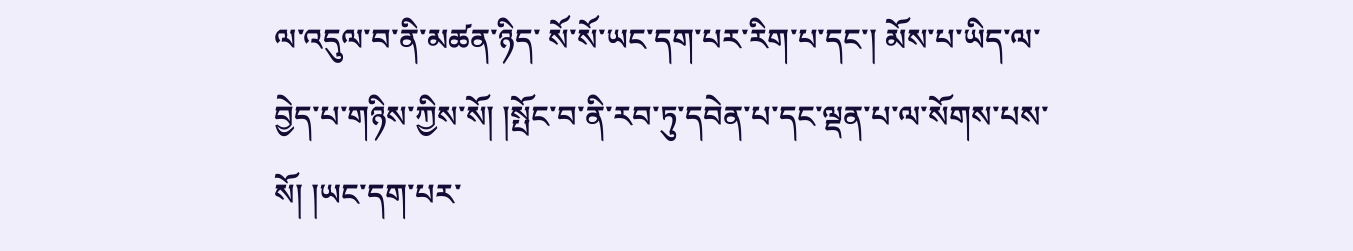ལ་འདུལ་བ་ནི་མཚན་ཉིད་ སོ་སོ་ཡང་དག་པར་རིག་པ་དང་། མོས་པ་ཡིད་ལ་བྱེད་པ་གཉིས་ཀྱིས་སོ། །སྤོང་བ་ནི་རབ་ཏུ་དབེན་པ་དང་ལྡན་པ་ལ་སོགས་པས་སོ། །ཡང་དག་པར་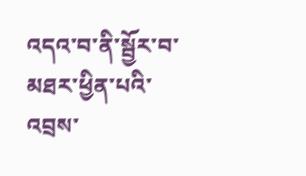འདའ་བ་ནི་སྦྱོར་བ་མཐར་ཕྱིན་པའི་འབྲས་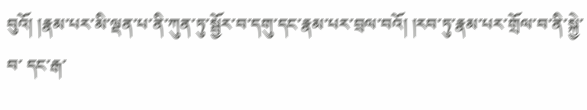བུའོ། །རྣམ་པར་མི་ལྡན་པ་ནི་ཀུན་ཏུ་སྦྱོར་བ་དགུ་དང་རྣམ་པར་བྲལ་བའོ། །རབ་ཏུ་རྣམ་པར་གྲོལ་བ་ནི་སྐྱེ་བ་ དང་རྒ་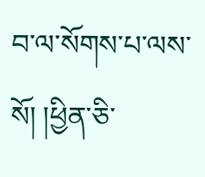བ་ལ་སོགས་པ་ལས་སོ། །ཕྱིན་ཅི་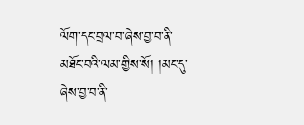ལོག་དང་བྲལ་བ་ཞེས་བྱ་བ་ནི་མཐོང་བའི་ལམ་གྱིས་སོ། །མང་དུ་ཞེས་བྱ་བ་ནི་